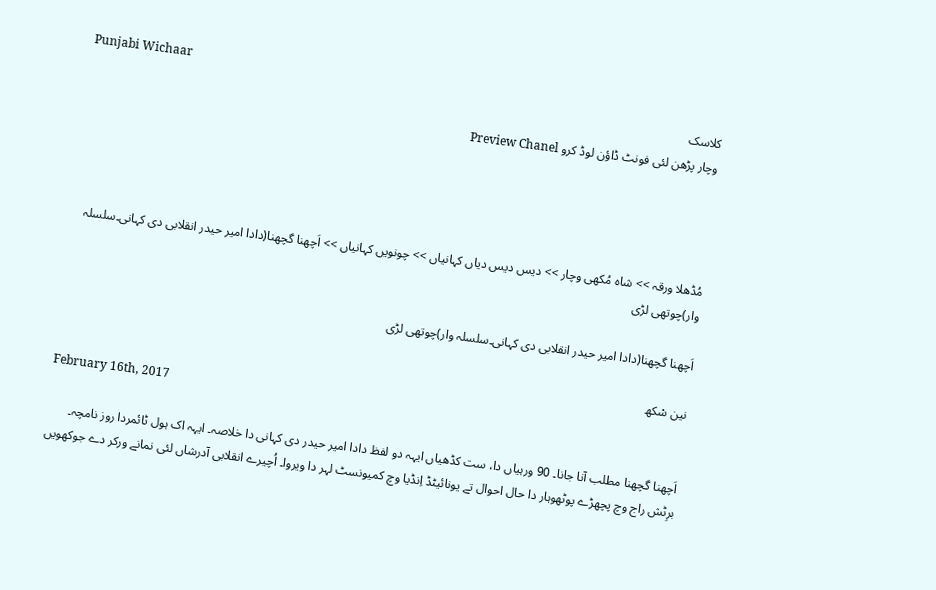Punjabi Wichaar
کلاسک
وچار پڑھن لئی فونٹ ڈاؤن لوڈ کرو Preview Chanel




مُڈھلا ورقہ >> شاہ مُکھی وچار >> دیس دیس دیاں کہانیاں >> چونویں کہانیاں >> اَچھنا گچھنا(دادا امیر حیدر انقلابی دی کہانی۔سلسلہ وار)چوتھی لڑی

اَچھنا گچھنا(دادا امیر حیدر انقلابی دی کہانی۔سلسلہ وار)چوتھی لڑی

نین سْکھ
February 16th, 2017

اَچھنا گچھنا مطلب آنا جانا۔ 90 ورہیاں دا، ست کڈھیاں ایہہ دو لفظ دادا امیر حیدر دی کہانی دا خلاصہ۔ ایہہ اک ہول ٹائمردا روز نامچہ۔ برِٹش راج وچ پچھڑے پوٹھوہار دا حال احوال تے یونائیٹڈ اِنڈیا وچ کمیونسٹ لہر دا ویروا۔ اُچیرے انقلابی آدرشاں لئی نمانے ورکر دے جوکھویں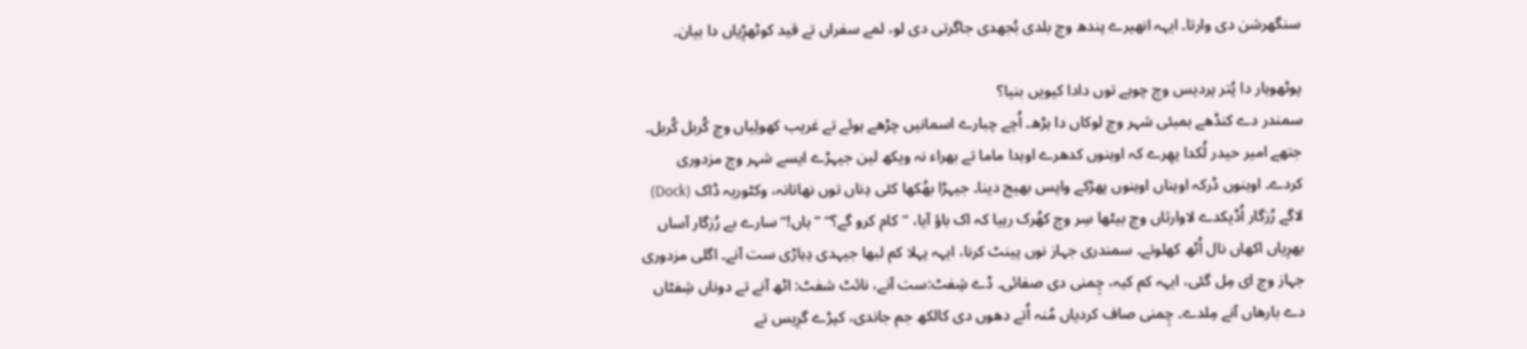سنگھرشن دی وارتا۔ ایہہ انھیرے پندھ وچ بلدی بُجھدی جاگرتی دی لو، لمے سفراں تے قید کوٹھڑِیاں دا بیان۔

پوٹھوہار دا پُتر پردیس وچ چوہے توں دادا کیویں بنیا؟
سمندر دے کنڈھے بمبئی شہر وچ لوکاں دا ہڑھ۔ اُچے چبارے اسمانیں چڑھے ہوئے تے غریب کھولِیاں وچ کُربل کُربل۔ جتھے امیر حیدر لُکدا پھِرے کہ اوہنوں کدھرے اوہدا ماما تے بھراء نہ ویکھ لین جیہڑے ایسے شہر وچ مزدوری کردے۔ اوہنوں ڈرکہ اوہناں اوہنوں پھڑکے واپس بھیج دینا۔ جیہڑا بھُکھا کئی دِناں توں نھاتانہ، وکٹوریہ ڈاک (Dock) لاگے رُزگار اُڈیکدے لاوارثاں وچ بیٹھا سِر وچ کھُرک رہیا کہ اک باؤ آیا، ’’کام کرو گے؟‘‘ ’’ہاں!‘‘ سارے بے رُزگار آساں بھرِیاں اکھاں نال اُٹھ کھلوتے۔ سمندری جہاز نوں پینٹ کرنا، ایہہ پہلا کم لبھا جیہدی دِہاڑی ست آنے۔ اگلی مزدوری جہاز وچ ای مِل گئی، ایہہ کم کیہ، چِمنی دی صفائی۔ ڈے شِفٹ:ست آنے، نائٹ شفٹ: اٹھ آنے تے دوناں شِفٹاں دے بارھاں آنے مِلدے۔ چِمنی صاف کردیاں مُنہ اُتے دھوں دی کالکھ جم جاندی، کپڑے گرِیس تے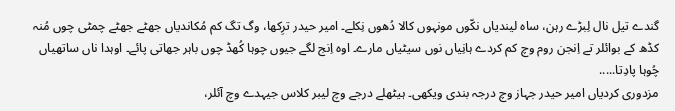گندے تیل نال لِبڑے رہن، ساہ لیندیاں نکّوں مونہوں کالا دُھوں نِکلے۔ امیر حیدر ترِکھا، وگ تگ کم مُکاندیاں جھٹے جھٹے چمٹی چوں مُنہ کڈھ کے بوائلر تے اِنجن روم وچ کم کردے ہانِیاں نوں سیٹیاں مارے۔ اوہ اِنج لگے جیوں چوہا کُھڈ چوں باہر جھاتی پائے۔ اوہدا ناں ساتھیاں چُوہا پادِتا.....
مزدوری کردیاں امیر حیدر جہاز وچ درجہ بندی ویکھی۔ ہیٹھلے درجے وچ لیبر کلاس جیہدے وچ آئلر،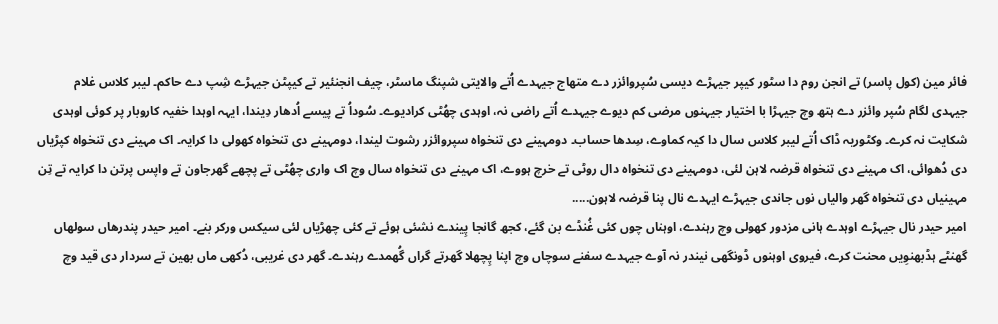فائر مین (کول پاسر) تے انجن روم دا سٹور کیپر جیہڑے دیسی سُپروائزر دے متھاج جیہدے اُتے والایتی شپنگ ماسٹر، چیف انجنئیر تے کیپٹن جیہڑے شِپ دے حاکم۔ لیبر کلاس غلام جیہدی لگام سُپر وائزر دے ہتھ وچ جیہڑا با اختیار جیہنوں مرضی کم دیوے جیہدے اُتے راضی نہ، اوہدی چھُٹی کرادیوے۔ سُوداُ تے پیسے اُدھار دِیندا، ایہہ اوہدا خفیہ کاروبار پر کوئی اوہدی شکایت نہ کرے۔ وکٹوریہ ڈاک اُتے لیبر کلاس سال دا کیہ کماوے، سِدھا حساب۔ دومہینے دی تنخواہ سپروائزر رشوت لیندا، دومہینے دی تنخواہ کھولی دا کرایہ۔ اک مہینے دی تنخواہ کپڑیاں دی دُھوائی، اک مہینے دی تنخواہ قرضہ لاہن لئی، دومہینے دی تنخواہ دال روٹی تے خرچ ہووے، اک مہینے دی تنخواہ سال وچ اک واری چھُٹی تے پچھے گھرجاون تے واپس پرتن دا کرایہ تے تِن مہینیاں دی تنخواہ گھر والیاں نوں جاندی جیہڑے ایہدے نال پنا قرضہ لاہون.....
امیر حیدر نال جیہڑے اوہدے ہانی مزدور کھولی وچ رہندے، اوہناں چوں کئی غُنڈے بن گئے، کجھ گانجا پِیندے نشئی ہوئے تے کئی چھڑیاں لئی سیکس ورکر بنے۔ امیر حیدر پندرھاں سولھاں گھنٹے ہڈبھنوِیں محنت کرے، فیروی اوہنوں ڈونگھی نیندر نہ آوے جیہدے سفنے سوچاں وچ اپنا پِچھلا گھرتے گراں گُھمدے رہندے۔ گھر دی غریبی، دُکھی ماں بھین تے سردار دی قید وچ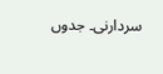سردارنی۔ جدوں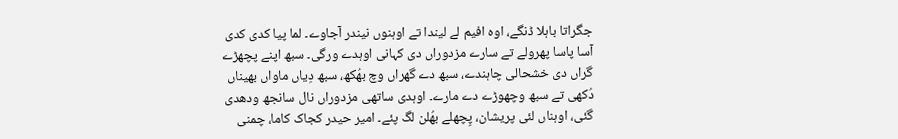جگراتا باہلا ڈنگے، اوہ افیم لے لیندا تے اوہنوں نیندر آجاوے۔ لما پیا کدی کدی آسا پاسا پھرولے تے سارے مزدوراں دی کہانی اوہدے ورگی۔ سبھ اپنے پچھڑے گراں دی خشحالی چاہندے، سبھ دے گھراں وچ بھُکھ، سبھ دِیاں ماواں بھیناں دُکھی تے سبھ وچھوڑے دے مارے۔ اوہدی ساتھی مزدوراں نال سانجھ ودھدی گئی، اوہناں لئی پریشان، پِچھلے بھُلن لگ پئے۔ امیر حیدر کجاک کاما، چمنی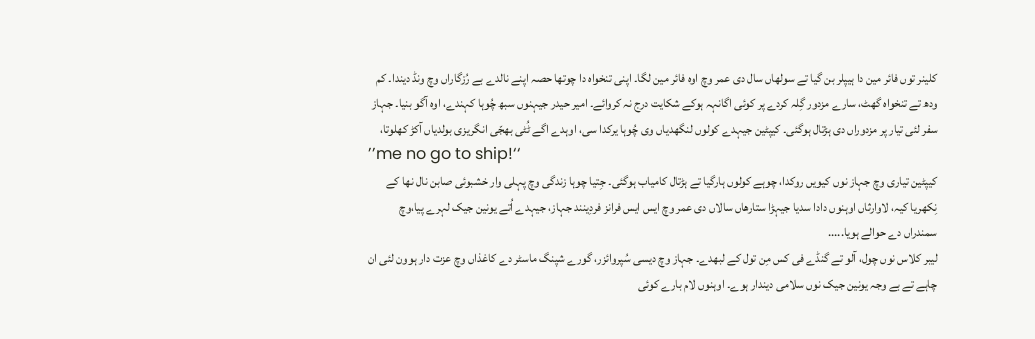کلینر توں فائر مین دا ہیپلر بن گیا تے سولھاں سال دی عمر وچ اوہ فائر مین لگا۔ اپنی تنخواہ دا چوتھا حصہ اپنے نالدے بے رُزگاراں وچ ونڈ دیندا۔ کم ودھ تے تنخواہ گھٹ، سارے مزدور گِلہ کردے پر کوئی اگانہہ ہوکے شکایت درج نہ کروائے۔ امیر حیدر جیہنوں سبھ چُوہا کہندے، اوہ آگو بنیا۔ جہاز سفر لئی تیار پر مزدوراں دی ہڑتال ہوگئی۔ کیپٹین جیہدے کولوں لنگھدیاں وی چُوہا یرکدا سی، اوہدے اگے ٹُٹی بھجّی انگریزی بولدیاں آکڑ کھلوتا،
’’me no go to ship!‘‘
کیپٹین تیاری وچ جہاز نوں کیویں روکدا، چوہے کولوں ہارگیا تے ہڑتال کامیاب ہوگئی۔ جِتیا چوہا زندگی وچ پہلی وار خشبوئی صابن نال نھا کے نِکھریا کیہ، لاوارثاں اوہنوں دادا سدیا جیہڑا ستارھاں سالاں دی عمر وچ ایس ایس فرانز فردِینند جہاز، جیہدے اُتے یونین جیک لہرے پیا،وچ سمندراں دے حوالے ہویا.....
لیبر کلاس نوں چول، آلو تے گنڈے فی کس مِن تول کے لبھدے۔ جہاز وچ دیسی سُپروائزر، گورے شپنگ ماسٹر دے کاغذاں وچ عزت دار ہوون لئی ان چاہے تے بے وجہ یونین جیک نوں سلامی دیندار ہوے۔ اوہنوں لام بارے کوئی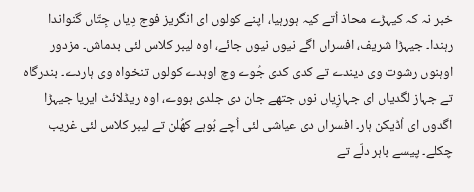خبر نہ کہ کیہڑے محاذ اُتے کیہ ہورہیا، اپنے کولوں ای انگریز فوج دِیاں جِتّاں گنواندا رہندا۔ جیہڑا شریف، افسراں اگے نیوں نیوں جائے، اوہ لیبر کلاس لئی بدماش۔ مزدور اوہنوں رشوت وی دیندے تے کدی کدی جُوے وچ اوہدے کولوں تنخواہ وی ہاردے۔ بندرگاہ تے جہاز لگدیاں ای جہازِیاں نوں جتھے جان دی جلدی ہووے، اوہ ریڈلائٹ ایریا جیہڑا اگدوں ای اُڈیکن ہار۔ افسراں دی عیاشی لئی اُچے بُوہے کھُلن تے لیبر کلاس لئی غریب چکلے۔ پیسے باہر دلّے تے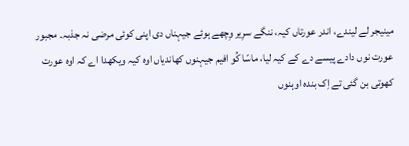مینیجر لے لیندے، اندر عورتاں کیہ، ننگے سرِیر وِچھے ہوئے جیہناں دی اپنی کوئی مرضی نہ جذبہ۔ مجبور عورت نوں دادے پیسے دے کے کیہ لیا، ماسّا کُو افیم جیہنوں کھاندیاں اوہ کیہ ویکھدا اے کہ اوہ عورت کھوتی بن گئی تے اِک بندہ اوہنوں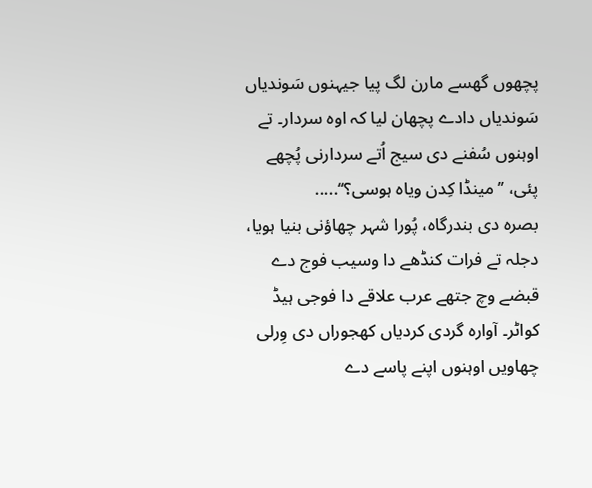پچھوں گھسے مارن لگ پیا جیہنوں سَوندیاں سَوندیاں دادے پچھان لیا کہ اوہ سردار۔ تے اوہنوں سُفنے دی سیج اُتے سردارنی پُچھے پئی، ’’مینڈا کِدن ویاہ ہوسی؟‘‘.....
بصرہ دی بندرگاہ، پُورا شہر چھاؤنی بنیا ہویا، دجلہ تے فرات کنڈھے دا وسیب فوج دے قبضے وچ جتھے عرب علاقے دا فوجی ہیڈ کواٹر۔ آوارہ گردی کردیاں کھجوراں دی وِرلی چھاویں اوہنوں اپنے پاسے دے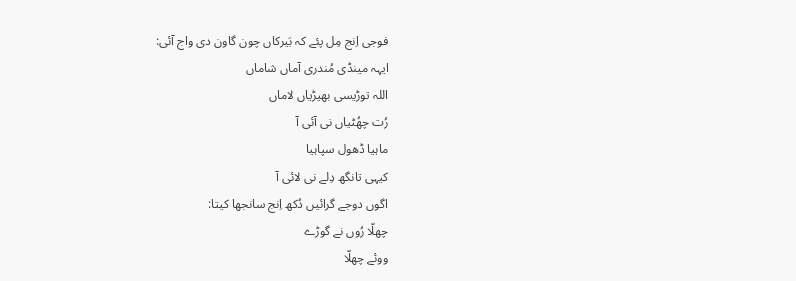فوجی اِنج مِل پئے کہ بَیرکاں چون گاون دی واج آئی:
ایہہ مینڈی مُندری آماں شاماں
اللہ توڑیسی بھیڑیاں لاماں
رُت چھُٹیاں نی آئی آ
ماہیا ڈھول سپاہیا
کیہی تانگھ دِلے نی لائی آ
اگوں دوجے گرائیں دُکھ اِنج سانجھا کیتا:
چھلّا رُوں نے گوڑے
ووئے چھلّا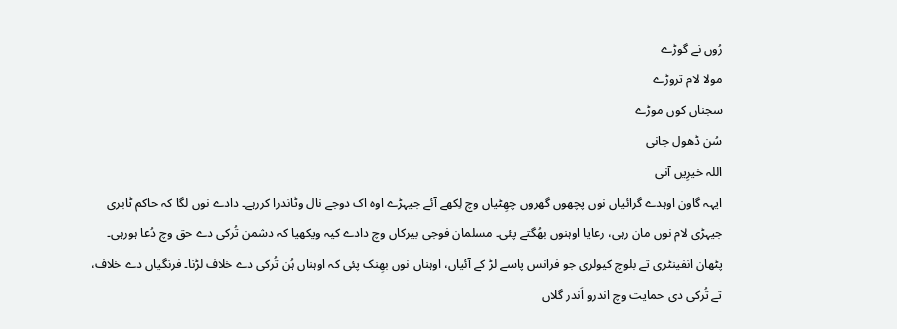رُوں نے گوڑے
مولا لام تروڑے
سجناں کوں موڑے
سُن ڈھول جانی
اللہ خیرِیں آنی
ایہہ گاون اوہدے گرائیاں نوں پچھوں گھروں چھِٹیاں وچ لِکھے آئے جیہڑے اوہ اک دوجے نال وٹاندرا کررہے۔ دادے نوں لگا کہ حاکم ٹابری جیہڑی لام نوں مان رہی، رعایا اوہنوں بھُگتے پئی۔ مسلمان فوجی بیرکاں وچ دادے کیہ ویکھیا کہ دشمن تُرکی دے حق وچ دُعا ہورہی۔ پٹھان انفینٹری تے بلوچ کیولری جو فرانس پاسے لڑ کے آئیاں، اوہناں نوں بھِنک پئی کہ اوہناں ہُن تُرکی دے خلاف لڑنا۔ فرنگیاں دے خلاف، تے تُرکی دی حمایت وچ اندرو اَندر گلاں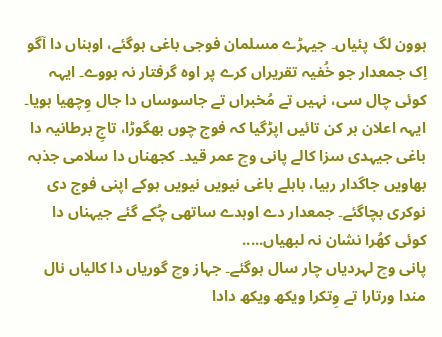ہوون لگ پئیاں۔ جیہڑے مسلمان فوجی باغی ہوگئے، اوہناں دا آگو اِک جمعدار جو خُفیہ تقریراں کرے پر اوہ گرفتار نہ ہووے۔ ایہہ کوئی چال سی، نہیں تے مُخبراں تے جاسوساں دا جال وِچھیا ہویا۔ ایہہ اعلان ہر کن تائیں اپڑگیا کہ فوج چوں بھگوڑا، تاجِ برطانیہ دا باغی جیہدی سزا کالے پانی وچ عمر قید۔ کجھناں دا سلامی جذبہ بھاویں جاگدار رہیا، باہلے باغی نیویں نیویں ہوکے اپنی فوج دی نوکری بچاگئے۔ جمعدار دے اوہدے ساتھی چُکے گئے جیہناں دا کوئی کھُرا نشان نہ لبھیاں.....
پانی وچ لہردیاں چار سال ہوگئے۔ جہاز وچ گوریاں دا کالیاں نال مندا ورتارا تے وِتکرا ویکھ ویکھ دادا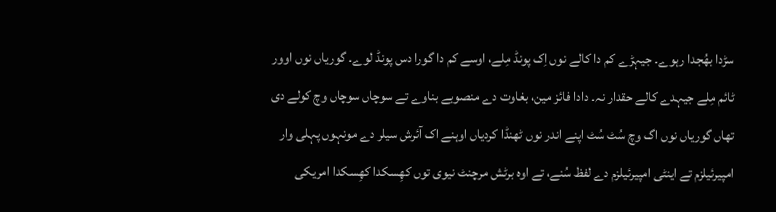سڑدا بھُجدا رہوے۔ جیہڑے کم دا کالے نوں اِک پونڈ مِلے، اوسے کم دا گورا دس پونڈ لوے۔ گوریاں نوں اوور ٹائم مِلے جیہدے کالے حقدار نہ۔ دادا فائز مین، بغاوت دے منصوبے بناوے تے سوچاں سوچاں وچ کولے دی تھاں گوریاں نوں اگ وچ سُٹ سُٹ اپنے اندر نوں ٹھنڈا کردیاں اوہنے اک آئرش سیلر دے مونہوں پہلی وار امپیرئیلزم تے اینٹی امپیرئیلزم دے لفظ سُنے، تے اوہ برٹش مرچنٹ نیوی توں کھِسکدا کھِسکدا امریکی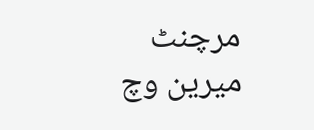مرچنٹ میرین وچ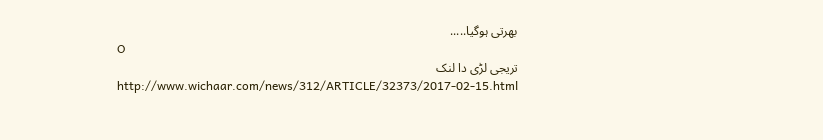بھرتی ہوگیا.....
O
تریجی لڑی دا لنک
http://www.wichaar.com/news/312/ARTICLE/32373/2017-02-15.html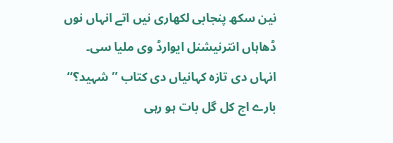نین سکھ پنجابی لکھاری نیں اتے انہاں نوں ڈھاہاں انترنیشنل ایوارڈ وی ملیا سی۔ انہاں دی تازہ کہانیاں دی کتاب ’’شہید؟‘‘ بارے اج کل گل بات ہو رہی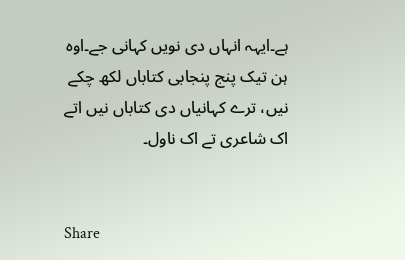ہے۔ایہہ انہاں دی نویں کہانی جے۔اوہ ہن تیک پنج پنجابی کتاباں لکھ چکے نیں، ترے کہانیاں دی کتاباں نیں اتے اک شاعری تے اک ناول۔


Share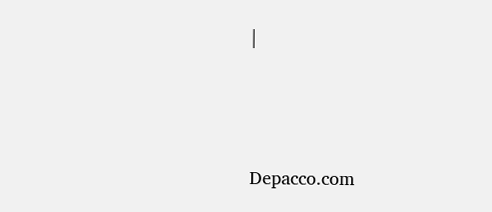|




Depacco.com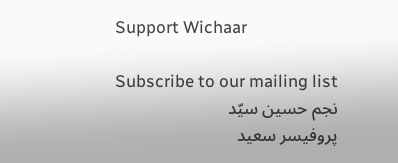Support Wichaar

Subscribe to our mailing list
نجم حسین سیّد
پروفیسر سعید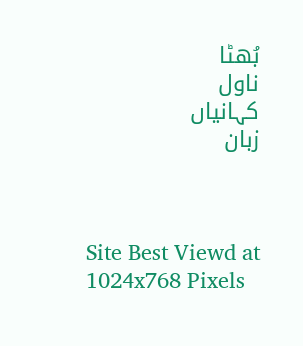بُھٹا
ناول
کہانیاں
زبان



Site Best Viewd at 1024x768 Pixels